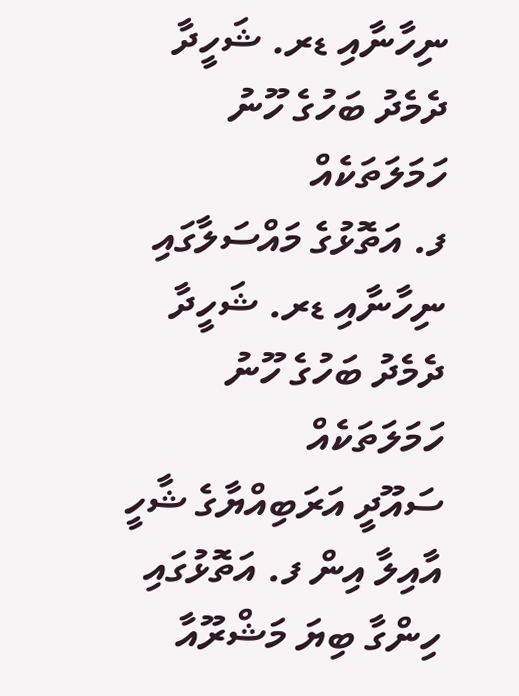ނިހާނާއި ޑރ. ޝަހީދާ ދެމެދު ބަހުގެ ހޫނު ހަމަލަތަކެއް
ފ. އަތޮޅުގެ މައްސަލާގައި ނިހާނާއި ޑރ. ޝަހީދާ ދެމެދު ބަހުގެ ހޫނު ހަމަލަތަކެއް
ސައޫދީ އަރަބިއްޔާގެ ޝާހީ އާއިލާ އިން ފ. އަތޮޅުގައި ހިންގާ ބިޔަ މަޝްރޫއާ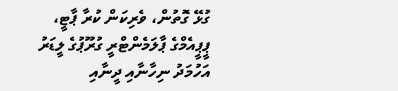ގުޅޭ ގޮތުން، ވެރިކަން ކުރާ ޕާޓީ، ޕީޕީއެމްގެ ޕާލަމެންޓްރީ ގުރޫޕުގެ ލީޑަރު އަހުމަދު ނިހާނާއި ދީނާއި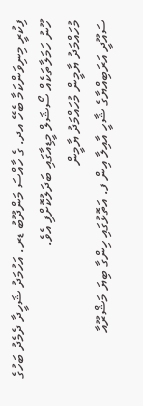ފިކުރީ މިނިވަންކަމާ ބެހޭ އދ. ގެ ހާއްސަ މަންދޫބު ޑރ. އަހުމަދު ޝަހީދާ ދެމެދު ބަހުގެ ހޫނު ހަމަލާތަކެއް ސޯޝަލް މީޑިއާގައި ބަދަލުކޮށްފި އެވެ.
މުހައްމަދު ޔާމީން މުހައްމަދު ޔާމީން
ސައޫދީ އަރަބިއްޔާގެ ޝާހީ އާއިލާ އިން ފ. އަތޮޅުގައި ހިންގާ ބިޔަ މަޝްރޫއާ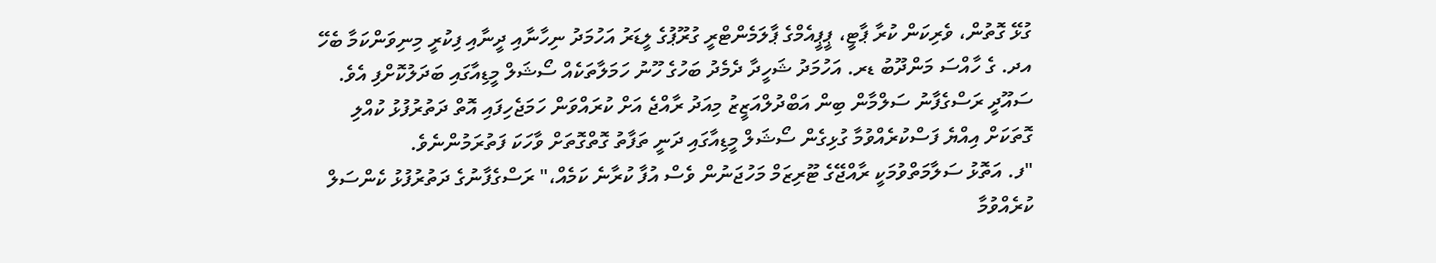ގުޅޭ ގޮތުން، ވެރިކަން ކުރާ ޕާޓީ، ޕީޕީއެމްގެ ޕާލަމެންޓްރީ ގުރޫޕުގެ ލީޑަރު އަހުމަދު ނިހާނާއި ދީނާއި ފިކުރީ މިނިވަންކަމާ ބެހޭ އދ. ގެ ހާއްސަ މަންދޫބު ޑރ. އަހުމަދު ޝަހީދާ ދެމެދު ބަހުގެ ހޫނު ހަމަލާތަކެއް ސޯޝަލް މީޑިއާގައި ބަދަލުކޮށްފި އެވެ.
ސައޫދީ ރަސްގެފާނު ސަލްމާން ބިން އަބްދުލްއަޒީޒު މިއަދު ރާއްޖެ އަށް ކުރައްވަން ހަމަޖެހިފައި އޮތް ދަތުރުފުޅު ކުއްލި ގޮތަކަށް އިއްޔެ ފަސްކުރެއްވުމާ ގުޅިގެން ސޯޝަލް މީޑިއާގައި ދަނީ ތަފާތު ގޮތްގޮތަށް ވާހަކަ ފަތުރަމުންނެވެ.
"ފ. އަތޮޅު ސަލާމަތްވުމަކީ ރާއްޖޭގެ ޓޫރިޒަމް މަހުޖަނުން ވެސް އުފާ ކުރާނެ ކަމެއް،" ރަސްގެފާނުގެ ދަތުރުފުޅު ކެންސަލް ކުރެއްވުމާ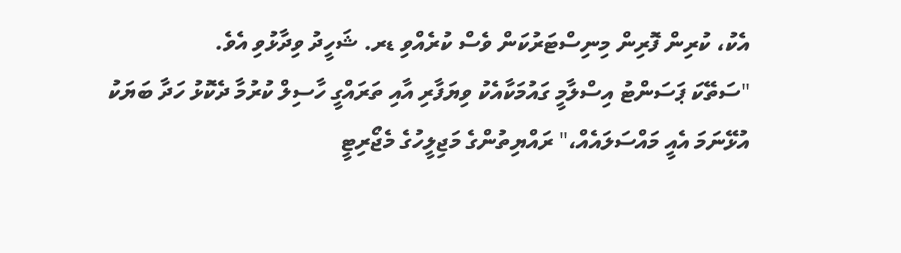އެކު، ކުރިން ފޮރިން މިނިސްޓަރުކަން ވެސް ކުރެއްވި ޑރ. ޝަހީދު ވިދާޅުވި އެވެ.
"ސަތޭކަ ޕަސަންޓު އިސްލާމީ ގައުމަކާއެކު ވިޔަފާރި އާއި ތަރައްގީ ހާސިލް ކުރުމާ ދެކޮޅު ހަދާ ބަޔަކު އުޅޭނަމަ އެއީ މައްސަލައެއް،" ރައްޔިތުންގެ މަޖިލީހުގެ މެޖޯރިޓީ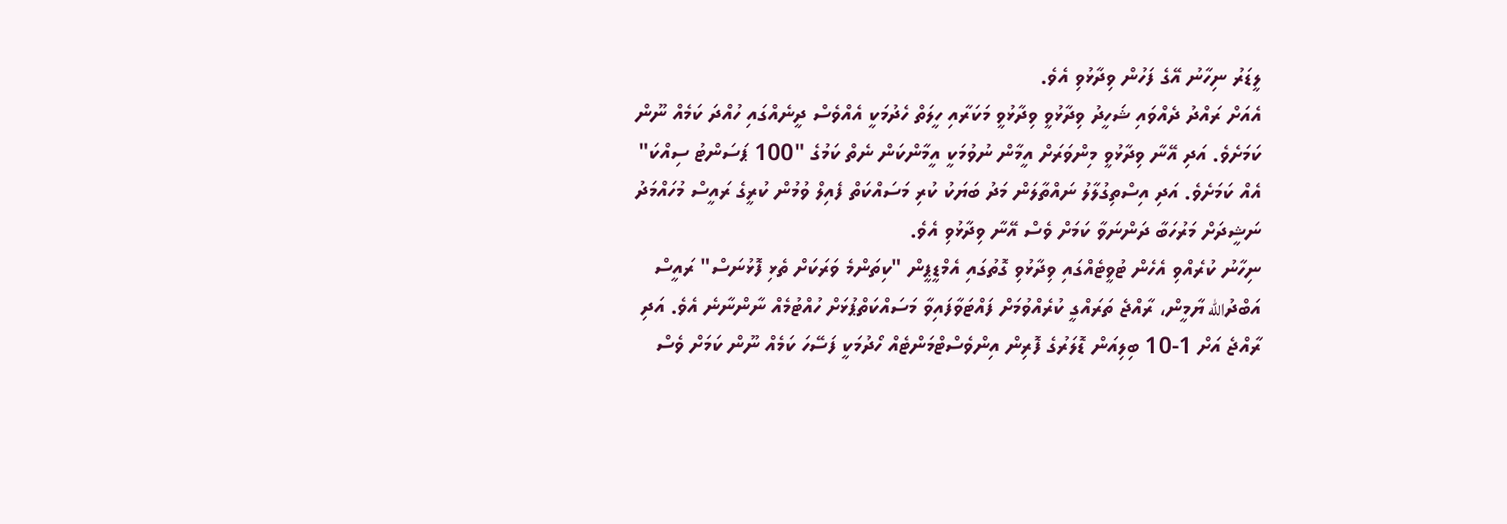ލީޑަރު ނިހާނު އޭގެ ފަހުން ވިދާޅުވި އެވެ.
އެއަށް ރައްދު ދެއްވައި ޝަހީދު ވިދާޅުވީ ވިދާޅުވީ މަކަރާއި ހީލަތް ހެދުމަކީ އެއްވެސް ދީނެއްގައި ހުއްދަ ކަމެއް ނޫން ކަމަށެވެ. އަދި އޭނާ ވިދާޅުވީ މިންވަރަށް އީމާން ނުވުމަކީ އީމާންކަން ނެތް ކަމުގެ "100 ޕަސަންޓު ސިއްކަ" އެއް ކަމަށެވެ. އަދި އިސްތިގުލާލު ނައްތާލަން މަދު ބަޔަކު ކުރި މަސައްކަތް ފެއިލް ވުމުން ކުރީގެ ރައީސް މުހައްމަދު ނަޝީދަށް މަރުހަބާ ދަންނަވާ ކަމަށް ވެސް އޭނާ ވިދާޅުވި އެވެ.
ނިހާނު ކުރެއްވި އެހެން ޓުވީޓެއްގައި ވިދާޅުވި ގޮތުގައި އެމްޑީޕީން "ކިތަންމެ ވަރަކަށް ތެޅި ފޮޅުނަސް" ރައީސް އަބްދުالله ޔާމީން، ރާއްޖެ ތަރައްގީ ކުރެއްވުމަށް ފައްޓަވާފައިވާ މަސައްކަތްޕުޅަށް ހުއްޓުމެއް ނާންނާނެ އެވެ. އަދި ރާއްޖެ އަށް 1-10 ބިލިއަން ޑޮލަރުގެ ފޮރިން އިންވެސްޓްމަންޓެއް ހޯދުމަކީ ފަސޭހަ ކަމެއް ނޫން ކަމަށް ވެސް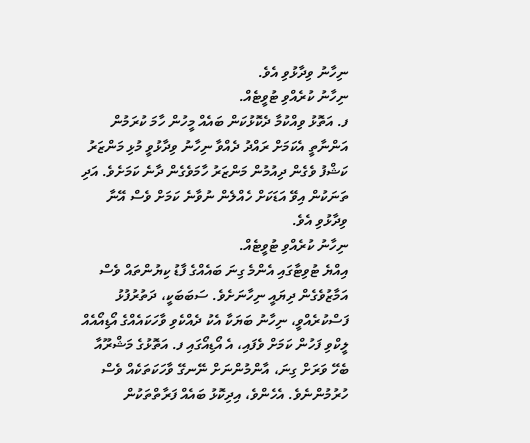ނިހާނު ވިދާޅުވި އެވެ.
ނިހާނު ކުރެއްވި ޓުވީޓެއް.
ފ. އަތޮޅު ވިއްކުމާ ދެކޮޅުކަން ބައެއް މީހުން ހާމަ ކުރަމުން އަންނާތީ އެކަމަށް ރައްދު ދެއްވާ ނިހާނު ވިދާޅުވީ މުޅި މަންޒަރު ކަޝްފު ވެގެން ދިއުމުން މަންޒަރު ހާމަވެގެން ދާނެ ކަމަށެވެ. އަދި ތަނަކުން އިވޭ އަޑަކަށް ހެއްލެން ނުވާނެ ކަމަށް ވެސް އޭނާ ވިދާޅުވި އެވެ.
ނިހާނު ކުރެއްވި ޓުވީޓެއް.
އިއްޔެ ޓުވިޓާގައި އެންމެ ގިނަ ބައެއްގެ ފާޑު ކިޔުންތައް ވެސް އަމާޒުވެގެން ދިޔައީ ނިހާނަށެވެ. ސަބަބަކީ، ދަތުރުފުޅު ފަސްކުރެއްވީ، ނިހާނު ބަޔަކާ އެކު ދެއްކެވި ވާހަކައެއްގެ އޯޑިއޯއެއް ލީކްވި ފަހުން ކަމަށް ވެފައި، އެ އޯޑިއޯގައި ފ. އަތޮޅުގެ މަޝްރޫއާ ބެހޭ ވަރަށް ގިނަ، އާންމުންނަށް ނޭނގޭ ވާހަކަތަކެއް ވެސް ހުރުމުންނެވެ. އެހެންވެ، އިދިކޮޅު ބައެއް ފަރާތްތަކުން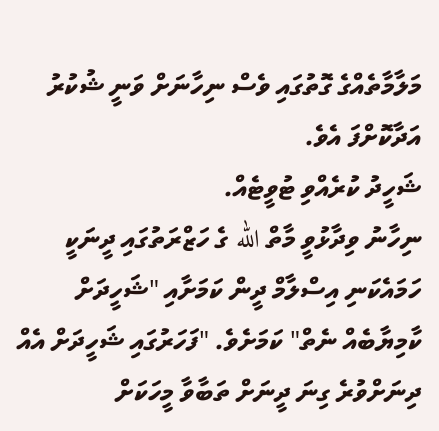މަލާމާތެއްގެ ގޮތުގައި ވެސް ނިހާނަށް ވަނީ ޝުކުރު އަދާކޮށްފަ އެވެ.
ޝަހީދު ކުރެއްވި ޓުވީޓެއް.
ނިހާނު ވިދާޅުވީ މާތް الله ގެ ހަޒްރަތުގައި ދީނަކީ ހަމައެކަނި އިސްލާމް ދީން ކަމަށާއި "ޝަހީދަށް ކާމިޔާބެއް ނެތް" ކަމަށެވެ. "ފަހަރުގައި ޝަހީދަށް އެއް ދިނަށްވުރެ ގިނަ ދީނަށް ތަބާވާ މީހަކަށް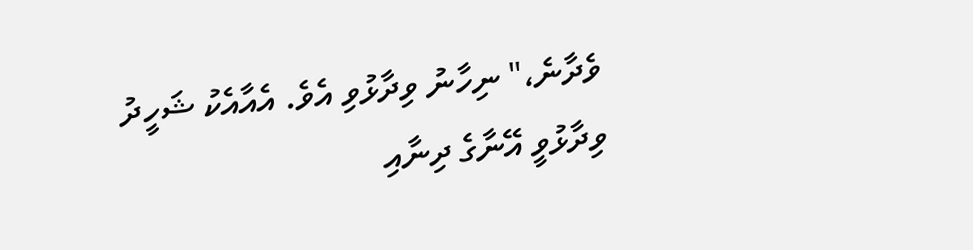ވެދާނެ،" ނިހާނު ވިދާޅުވި އެވެ. އެއާއެކު ޝަހީދު ވިދާޅުވީ އޭނާގެ ދިނާއި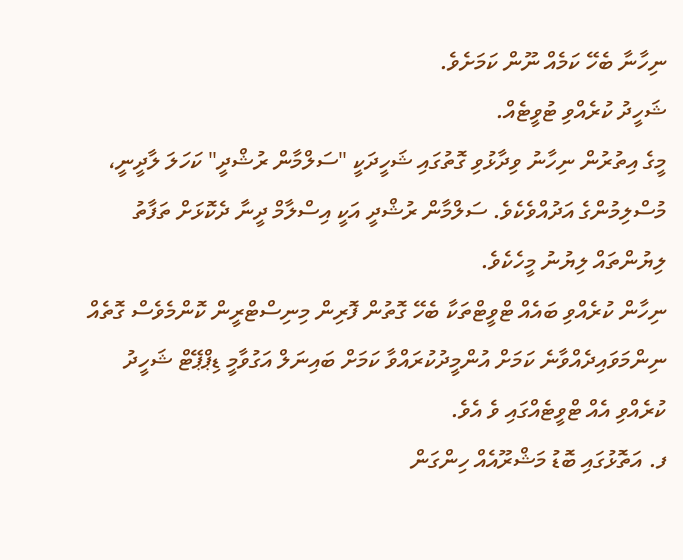ނިހާނާ ބެހޭ ކަމެއް ނޫން ކަމަށެވެ.
ޝަހީދު ކުރެއްވި ޓުވީޓެއް.
މީގެ އިތުރުން ނިހާނު ވިދާޅުވި ގޮތުގައި ޝަހީދަކީ "ސަލްމާން ރުޝްދީ" ކަހަލަ ލާދީނީ، މުސްލިމުންގެ އަދުއްވެކެވެ. ސަލްމާން ރުޝްދީ އަކީ އިސްލާމް ދީނާ ދެކޮޅަށް ތަފާތު ލިޔުންތައް ލިޔުނު މީހެކެވެ.
ނިހާން ކުރެއްވި ބައެއް ޓްވީޓްތަކާ ބެހޭ ގޮތުން ފޮރިން މިނިސްޓްރީން ކޮންމެވެސް ގޮތެއް ނިންމަވައިދެއްވާނެ ކަމަށް އުންމީދުކުރައްވާ ކަމަށް ބައިނަލް އަގުވާމީ ޑިޕްޕޭޓް ޝަހީދު ކުރެއްވި އެއް ޓްވީޓެއްގައި ވެ އެވެ.
ފ. އަތޮޅުގައި ބޮޑު މަޝްރޫއެއް ހިންގަން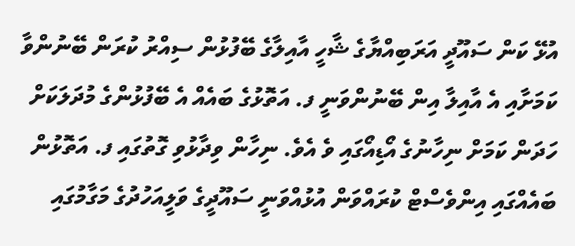އުޅޭ ކަން ސައޫދީ އަރަބިއްޔާގެ ޝާހީ އާއިލާގެ ބޭފުޅުން ސިއްރު ކުރަން ބޭނުންވާ ކަމަށާއި އެ އާއިލާ އިން ބޭނުންވަނީ ފ. އަތޮޅުގެ ބައެއް އެ ބޭފުޅުންގެ މުދަލަކަށް ހަދަން ކަމަށް ނިހާނުގެ އޯޑިއޯގައި ވެ އެވެ. ނިހާން ވިދާޅުވި ގޮތުގައި ފ. އަތޮޅުން ބައެއްގައި އިންވެސްޓް ކުރައްވަން އުޅުއްވަނީ ސައޫދީގެ ވަލީއަހުދުގެ މަގާމުގައި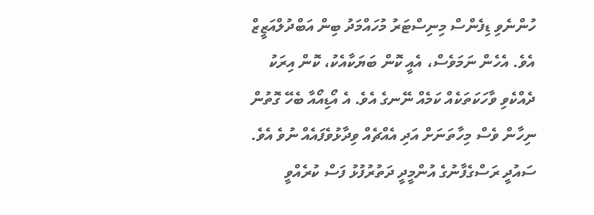ހުންނެވި ޑިފެންސް މިނިސްޓަރު މުހައްމަދު ބިން އަބްދުލްއަޒީޒް އެވެ. އެހެން ނަމަވެސް، އެއީ ކޮން ބަޔަކާއެކު، ކޮން އިރަކު ދެއްކެވި ވާހަކަތަކެއް ކަމެއް ނޭނގެ އެވެ. އެ އޯޑިއޯއާ ބެހޭ ގޮތުން ނިހާން ވެސް މިހާތަނަށް އަދި އެއްޗެއް ވިދާޅުވެފައެއް ނުވެ އެވެ.
ސައުދީ ރަސްގެފާނުގެ އުންމީދީ ދަތުރުފުޅު ފަސް ކުރެއްވީ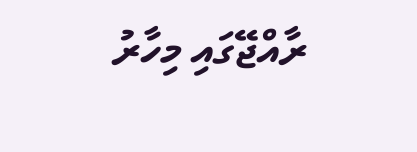ރާއްޖޭގައި މިހާރު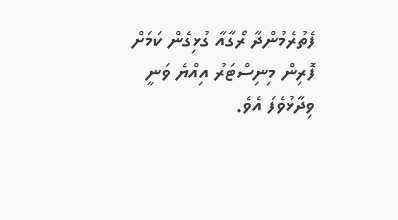ފެތުރެމުންދާ ރޯގާއާ ގުޅިގެން ކަމަށް ފޮރިން މިނިސްޓަރު އިއްޔެ ވަނީ ވިދާޅުވެފަ އެވެ.